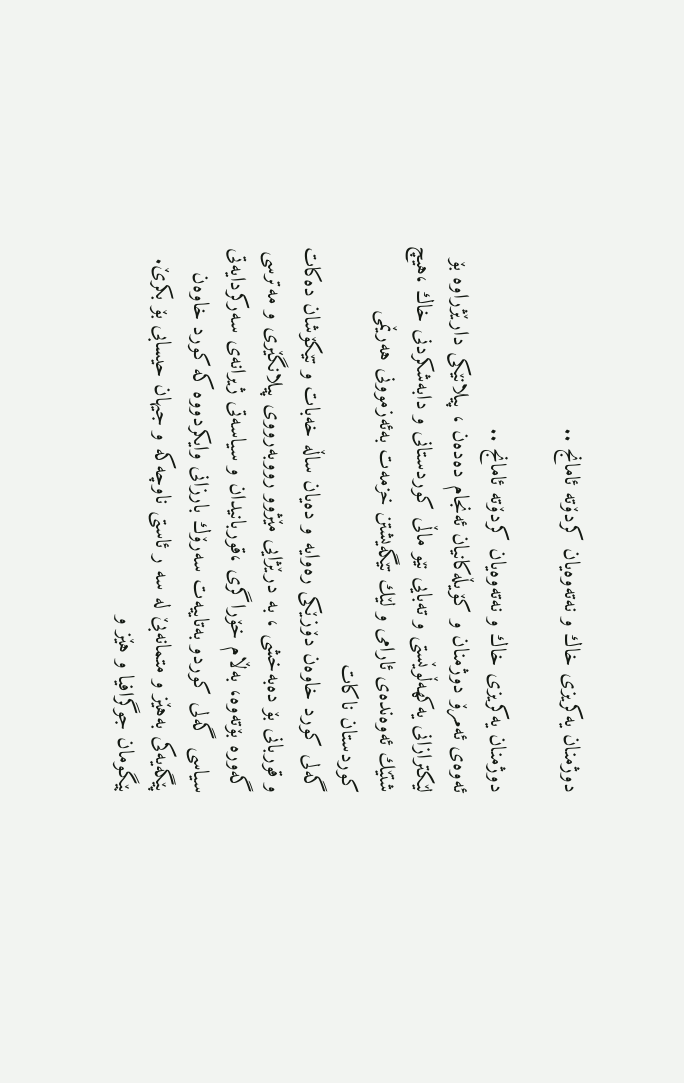دوژمنان یه‌كریزی خاك و نه‌ته‌وه‌یان كردۆته‌ ئامانج ..

دوژمنان یه‌كریزی خاك و نه‌ته‌وه‌یان كردۆته‌ ئامانج ..
ئه‌وه‌ی ئه‌مرۆ دوژمنان و كۆیڵه‌كانیان ئه‌نجام ده‌ده‌ن ، پیلانێكی دارێژراوه‌ بۆ لێكترازانی یه‌كهه‌ڵوێستی و ته‌بایی نێو ماڵی كوردستانی و دابه‌شكردنی خاك ،هیچ شتێك ئه‌وه‌نده‌ی ئارامی و لێك تێگه‌یشتن خزمه‌ت به‌ئه‌زموونی هه‌رێمی كوردستان ناكات
گه‌لی كورد خاوه‌ن دۆزێكی ره‌وایه‌ و ده‌یان ساڵه‌ خه‌بات و تێكۆشان ده‌كات و قوربانی بۆ ده‌به‌خشی ، به‌ درێژایی مێژوو رووبه‌رووی پیلانگێری و مه‌ترسی گه‌وره‌ بۆته‌وه‌، به‌ڵام خۆراگری ،قوربانیدان و سیاسه‌تی ژیرانه‌ی سه‌ركردایه‌تی سیاسی گه‌لی كوردو به‌تاییه‌ت سه‌رۆك بارزانی وایكردووه‌ كه‌ كورد خاوه‌ن پێگه‌یه‌كی به‌هێز و متمانه‌بێ‌ له‌ سه‌ ر ئاستی ناوچه‌كه‌ و جیهان حیسابی بۆ بكرێ‌.
بێگومان جوگرافیا و هێز و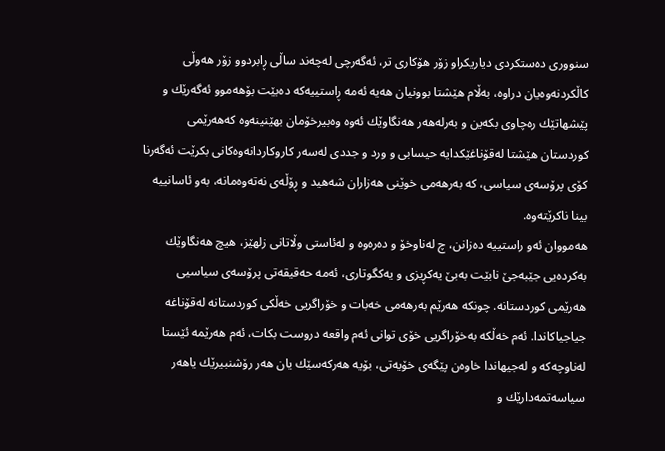سنووری ده‌ستكردی دیاریكراو زۆر هۆكاری تر، ئه‌گه‌رچی له‌چه‌ند ساڵی ڕابردوو زۆر هه‌وڵی كاڵكردنه‌وه‌یان دراوه‌، به‌ڵام هێشتا بوونیان هه‌یه‌ ئه‌مه‌ ڕاستییه‌كه‌ ده‌بێت بۆهه‌موو ئه‌گه‌رێك و پێشهاتێك ره‌چاوی بكه‌ین و به‌رله‌هه‌ر هه‌نگاوێك ئه‌وه‌ وه‌بیرخۆمان بهێنینه‌وه‌ كه‌هه‌رێمی كوردستان هێشتا له‌قۆناغێكدایه‌ حیسابی و ورد و جددی له‌سه‌ر كاروكاردانه‌وه‌كانی بكرێت ئه‌گه‌رنا كۆی پرۆسه‌ی سیاسی، كه‌ به‌رهه‌می خوێنی هه‌زاران شه‌هید و ڕۆڵه‌ی نه‌ته‌وه‌مانه‌، به‌و ئاسانییه‌ بینا ناكرێته‌وه‌.
هه‌مووان ئه‌و راستییه‌ ده‌زانن، چ له‌ناوخۆ و ده‌ره‌وه‌ و له‌ئاستی وڵاتانی زلهێز، هیچ هه‌نگاوێك به‌كرده‌یی جێبه‌جێ نابێت به‌بێ یه‌كڕیزی و یه‌كگوتاری، ئه‌مه‌ حه‌قیقه‌تی پرۆسه‌ی سیاسیی هه‌رێمی كوردستانه‌. چونكه‌ هه‌رێم به‌رهه‌می خه‌بات و خۆراگریی خه‌ڵكی كوردستانه‌ له‌قۆناغه‌ جیاجیاكاندا. ئه‌م خه‌ڵكه‌ به‌خۆراگریی خۆی توانی ئه‌م واقعه‌ دروست بكات، ئه‌م هه‌رێمه‌ ئێستا له‌ناوچه‌كه‌ و له‌جیهاندا خاوه‌ن پێگه‌ی خۆیه‌تی، بۆیه‌ هه‌ركه‌سێك یان هه‌ر رۆشنبیرێك یاهه‌ر سیاسه‌تمه‌دارێك و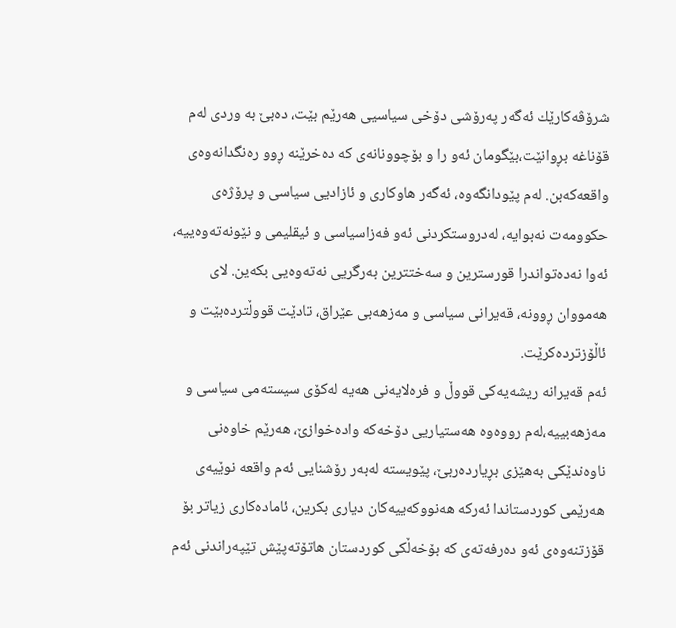شرۆڤه‌كارێك ئه‌گه‌ر په‌رۆشی دۆخی سیاسیی هه‌رێم بێت، ده‌بێ به‌ وردی له‌م قۆناغه‌ بڕوانێت،بێگومان ئه‌و را و بۆچوونانه‌ی كه‌ ده‌خرێنه‌ ڕوو ره‌نگدانه‌وه‌ی واقعه‌كه‌بن. له‌م پێودانگه‌وه‌، ئه‌گه‌ر هاوكاری و ئازادیی سیاسی و پرۆژه‌ی حكوومه‌ت نه‌بوایه‌، له‌دروستكردنی ئه‌و فه‌زاسیاسی و ئیقلیمی و نێونه‌ته‌وه‌ییه‌، ئه‌وا نه‌ده‌تواندرا قورسترین و سه‌ختترین به‌رگریی نه‌ته‌وه‌یی بكه‌ین. لای هه‌مووان ڕوونه‌، قه‌یرانی سیاسی و مه‌زهه‌بی عێراق، تادێت قووڵترده‌بێت و ئاڵۆزترده‌كرێت.
ئه‌م قه‌یرانه‌ ریشه‌یه‌كی قووڵ و فره‌لایه‌نی هه‌یه‌ له‌كۆی سیسته‌می سیاسی و مه‌زهه‌بییه‌،له‌م رووه‌وه‌ هه‌ستیاریی دۆخه‌كه‌ واده‌خوازێ، هه‌رێم خاوه‌نی ناوه‌ندێكی به‌هێزی بڕیارده‌ربێ، پێویسته‌ له‌به‌ر رۆشنایی ئه‌م واقعه‌ نوێیه‌ی هه‌رێمی كوردستاندا ئه‌ركه‌ هه‌نووكه‌ییه‌كان دیاری بكرین، ئاماده‌كاری زیاتر بۆ قۆزتنه‌وه‌ی ئه‌و ده‌رفه‌ته‌ی كه‌ بۆخه‌ڵكی كوردستان هاتۆته‌پێش تێپه‌راندنی ئه‌م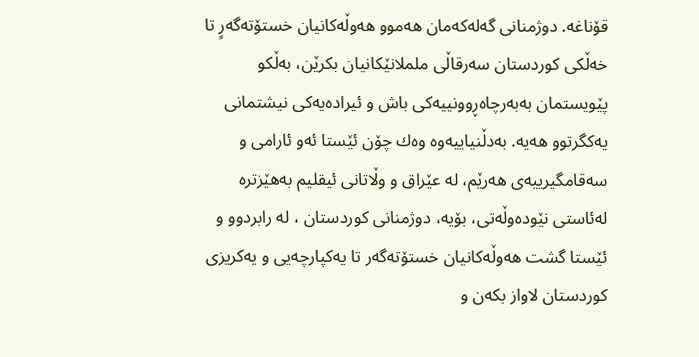قۆناغه‌. دوژمنانی گه‌له‌كه‌مان هه‌موو هه‌وڵه‌كانیان خستۆته‌گه‌رٍ تا خه‌ڵكی كوردستان سه‌رقاڵی ململانێكانیان بكرێن، به‌ڵكو پێویستمان به‌به‌رچاه‌ڕوونییه‌كی باش و ئیراده‌یه‌كی نیشتمانی یه‌كگرتوو هه‌یه‌. به‌دڵنیاییه‌وه‌ وه‌ك چۆن ئێستا ئه‌و ئارامی و سه‌قامگیرییه‌ی هه‌رێم، له‌ عێراق و وڵاتانی ئیقلیم به‌هێزتره‌ له‌ئاستی نێوده‌وڵه‌تی، بۆیه‌، دوژمنانی كوردستان ، له‌ رابردوو و ئێستا گشت هه‌وڵه‌كانیان خستۆته‌گه‌ر تا یه‌كپارچه‌یی و یه‌كریزی كوردستان لاواز بكه‌ن و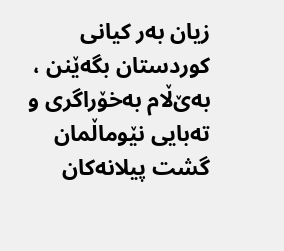زیان به‌ر كیانی كوردستان بگه‌ێنن ، به‌ێ‌ڵام به‌خۆراگری و ته‌بایی نێوماڵمان گشت پیلانه‌كان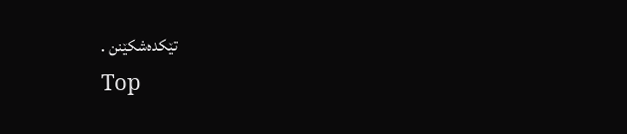تێكده‌شكێنن .
Top